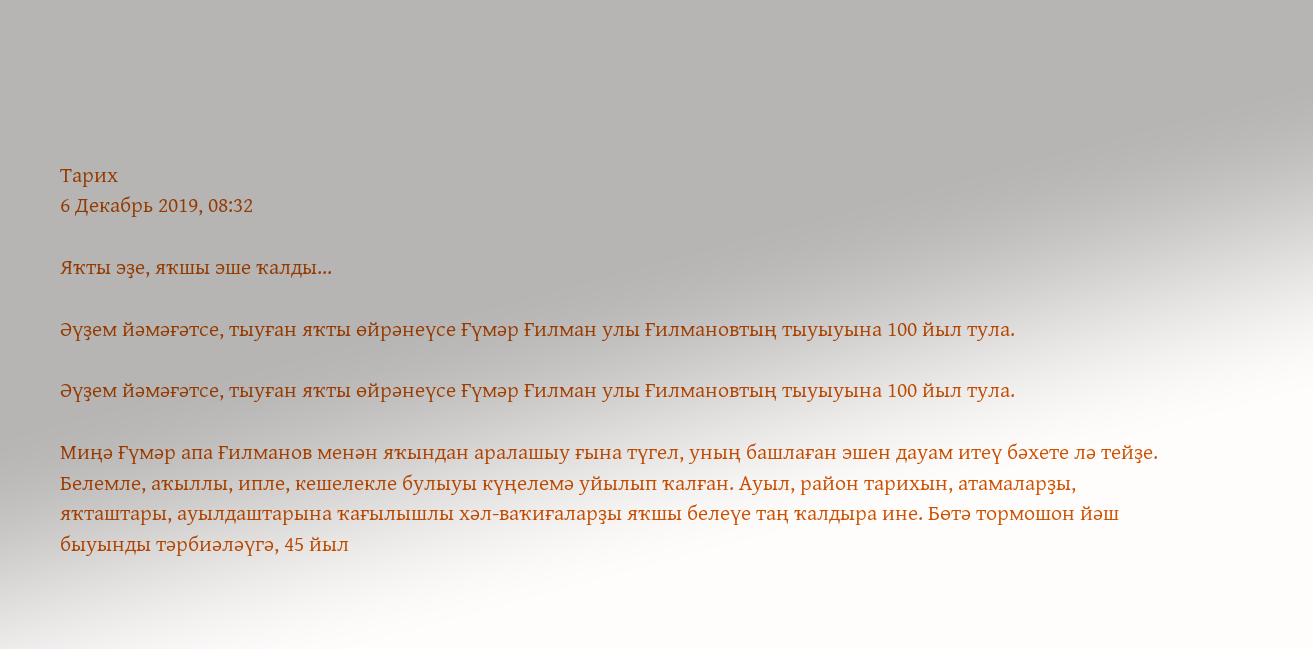Тарих
6 Декабрь 2019, 08:32

Яҡты эҙе, яҡшы эше ҡалды...

Әүҙем йәмәғәтсе, тыуған яҡты өйрәнеүсе Ғүмәр Ғилман улы Ғилмановтың тыуыуына 100 йыл тула.

Әүҙем йәмәғәтсе, тыуған яҡты өйрәнеүсе Ғүмәр Ғилман улы Ғилмановтың тыуыуына 100 йыл тула.

Миңә Ғүмәр апа Ғилманов менән яҡындан аралашыу ғына түгел, уның башлаған эшен дауам итеү бәхете лә тейҙе. Белемле, аҡыллы, ипле, кешелекле булыуы күңелемә уйылып ҡалған. Ауыл, район тарихын, атамаларҙы, яҡташтары, ауылдаштарына ҡағылышлы хәл-ваҡиғаларҙы яҡшы белеүе таң ҡалдыра ине. Бөтә тормошон йәш быуынды тәрбиәләүгә, 45 йыл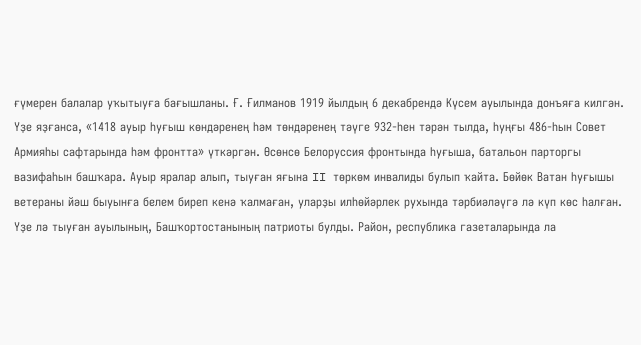ғүмерен балалар уҡытыуға бағышланы. Ғ. Ғилманов 1919 йылдың 6 декабрендә Күсем ауылында донъяға килгән. Үҙе яҙғанса, «1418 ауыр һуғыш көндәренең һәм төндәренең тәүге 932-һен тәрән тылда, һуңғы 486-һын Совет Армияһы сафтарында һәм фронтта» үткәргән. Өсөнсө Белоруссия фронтында һуғыша, батальон парторгы вазифаһын башҡара. Ауыр яралар алып, тыуған яғына II төркөм инвалиды булып ҡайта. Бөйөк Ватан һуғышы ветераны йәш быуынға белем биреп кенә ҡалмаған, уларҙы илһөйәрлек рухында тәрбиәләүгә лә күп көс һалған. Үҙе лә тыуған ауылының, Башҡортостанының патриоты булды. Район, республика газеталарында ла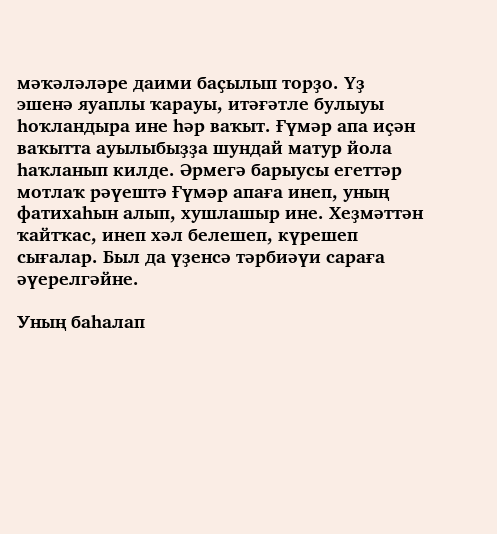мәҡәләләре даими баҫылып торҙо. Үҙ эшенә яуаплы ҡарауы, итәғәтле булыуы һоҡландыра ине һәр ваҡыт. Ғүмәр апа иҫән ваҡытта ауылыбыҙҙа шундай матур йола һаҡланып килде. Әрмегә барыусы егеттәр мотлаҡ рәүештә Ғүмәр апаға инеп, уның фатихаһын алып, хушлашыр ине. Хеҙмәттән ҡайтҡас, инеп хәл белешеп, күрешеп сығалар. Был да үҙенсә тәрбиәүи сараға әүерелгәйне.

Уның баһалап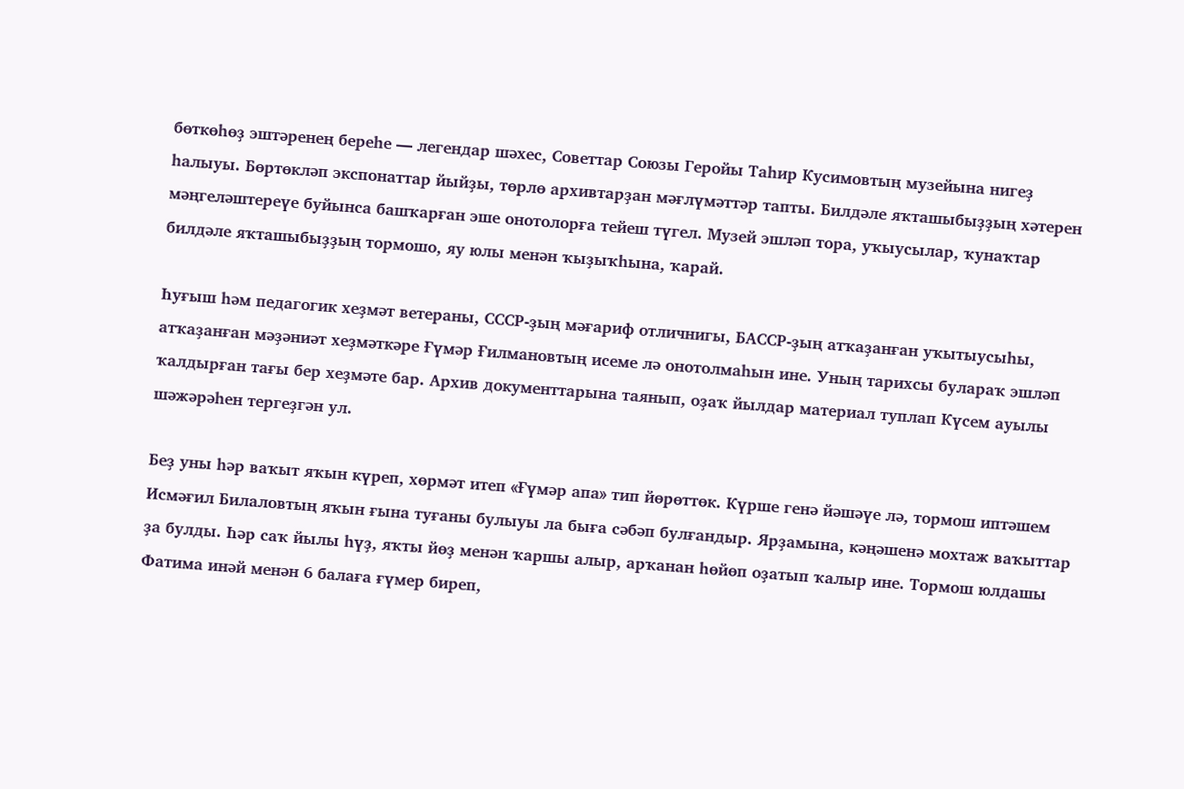бөткөһөҙ эштәренең береһе — легендар шәхес, Советтар Союзы Геройы Таһир Кусимовтың музейына нигеҙ һалыуы. Бөртөкләп экспонаттар йыйҙы, төрлө архивтарҙан мәғлүмәттәр тапты. Билдәле яҡташыбыҙҙың хәтерен мәңгеләштереүе буйынса башҡарған эше онотолорға тейеш түгел. Музей эшләп тора, уҡыусылар, ҡунаҡтар билдәле яҡташыбыҙҙың тормошо, яу юлы менән ҡыҙыҡһына, ҡарай.

Һуғыш һәм педагогик хеҙмәт ветераны, СССР-ҙың мәғариф отличнигы, БАССР-ҙың атҡаҙанған уҡытыусыһы, атҡаҙанған мәҙәниәт хеҙмәткәре Ғүмәр Ғилмановтың исеме лә онотолмаһын ине. Уның тарихсы булараҡ эшләп ҡалдырған тағы бер хеҙмәте бар. Архив документтарына таянып, оҙаҡ йылдар материал туплап Күсем ауылы шәжәрәһен тергеҙгән ул.

Беҙ уны һәр ваҡыт яҡын күреп, хөрмәт итеп «Ғүмәр апа» тип йөрөттөк. Күрше генә йәшәүе лә, тормош иптәшем Исмәғил Билаловтың яҡын ғына туғаны булыуы ла быға сәбәп булғандыр. Ярҙамына, кәңәшенә мохтаж ваҡыттар ҙа булды. Һәр саҡ йылы һүҙ, яҡты йөҙ менән ҡаршы алыр, арҡанан һөйөп оҙатып ҡалыр ине. Тормош юлдашы Фатима инәй менән 6 балаға ғүмер биреп,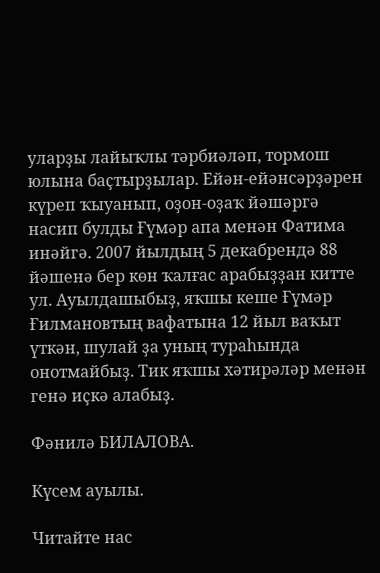уларҙы лайыҡлы тәрбиәләп, тормош юлына баҫтырҙылар. Ейән-ейәнсәрҙәрен күреп ҡыуанып, оҙон-оҙаҡ йәшәргә насип булды Ғүмәр апа менән Фатима инәйгә. 2007 йылдың 5 декабрендә 88 йәшенә бер көн ҡалғас арабыҙҙан китте ул. Ауылдашыбыҙ, яҡшы кеше Ғүмәр Ғилмановтың вафатына 12 йыл ваҡыт үткән, шулай ҙа уның тураһында онотмайбыҙ. Тик яҡшы хәтирәләр менән генә иҫкә алабыҙ.

Фәнилә БИЛАЛОВА.

Күсем ауылы.

Читайте нас